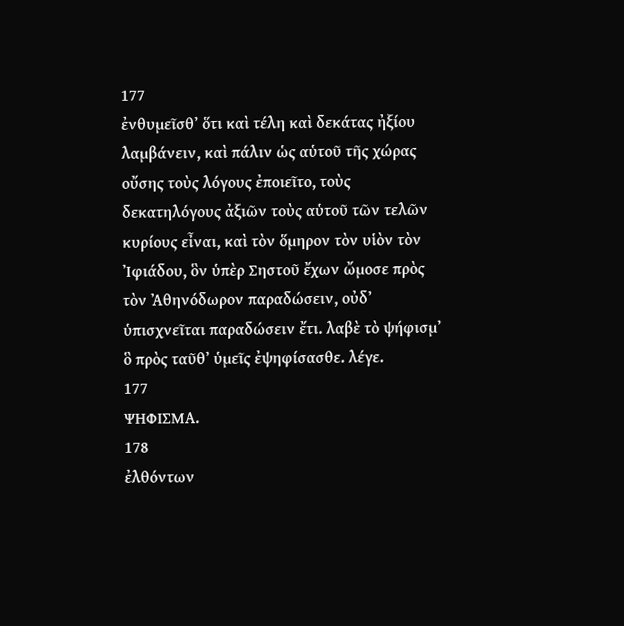177
ἐνθυμεῖσθʼ ὅτι καὶ τέλη καὶ δεκάτας ἠξίου λαμβάνειν, καὶ πάλιν ὡς αὑτοῦ τῆς χώρας οὔσης τοὺς λόγους ἐποιεῖτο, τοὺς δεκατηλόγους ἀξιῶν τοὺς αὑτοῦ τῶν τελῶν κυρίους εἶναι, καὶ τὸν ὅμηρον τὸν υἱὸν τὸν Ἰφιάδου, ὃν ὑπὲρ Σηστοῦ ἔχων ὤμοσε πρὸς τὸν Ἀθηνόδωρον παραδώσειν, οὐδʼ ὑπισχνεῖται παραδώσειν ἔτι. λαβὲ τὸ ψήφισμʼ ὃ πρὸς ταῦθʼ ὑμεῖς ἐψηφίσασθε. λέγε.
177
ΨΗΦΙΣΜΑ.
178
ἐλθόντων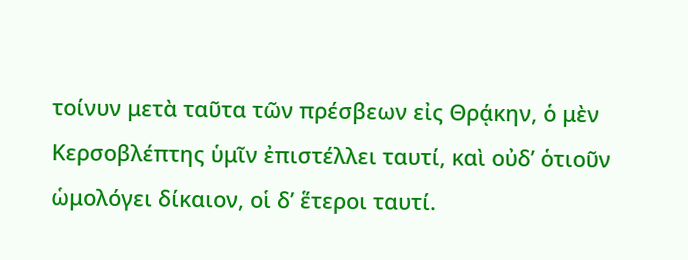τοίνυν μετὰ ταῦτα τῶν πρέσβεων εἰς Θρᾴκην, ὁ μὲν Κερσοβλέπτης ὑμῖν ἐπιστέλλει ταυτί, καὶ οὐδʼ ὁτιοῦν ὡμολόγει δίκαιον, οἱ δʼ ἕτεροι ταυτί.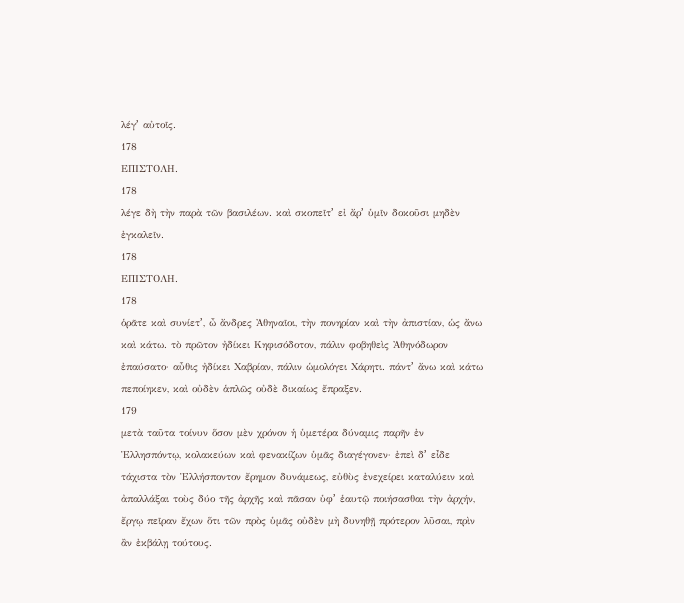λέγʼ αὐτοῖς.
178
ΕΠΙΣΤΟΛΗ.
178
λέγε δὴ τὴν παρὰ τῶν βασιλέων. καὶ σκοπεῖτʼ εἰ ἄρʼ ὑμῖν δοκοῦσι μηδὲν ἐγκαλεῖν.
178
ΕΠΙΣΤΟΛΗ.
178
ὁρᾶτε καὶ συνίετʼ, ὦ ἄνδρες Ἀθηναῖοι, τὴν πονηρίαν καὶ τὴν ἀπιστίαν, ὡς ἄνω καὶ κάτω. τὸ πρῶτον ἠδίκει Κηφισόδοτον, πάλιν φοβηθεὶς Ἀθηνόδωρον ἐπαύσατο· αὖθις ἠδίκει Χαβρίαν, πάλιν ὡμολόγει Χάρητι. πάντʼ ἄνω καὶ κάτω πεποίηκεν, καὶ οὐδὲν ἁπλῶς οὐδὲ δικαίως ἔπραξεν.
179
μετὰ ταῦτα τοίνυν ὅσον μὲν χρόνον ἡ ὑμετέρα δύναμις παρῆν ἐν Ἑλλησπόντῳ, κολακεύων καὶ φενακίζων ὑμᾶς διαγέγονεν· ἐπεὶ δʼ εἶδε τάχιστα τὸν Ἑλλήσποντον ἔρημον δυνάμεως, εὐθὺς ἐνεχείρει καταλύειν καὶ ἀπαλλάξαι τοὺς δύο τῆς ἀρχῆς καὶ πᾶσαν ὑφʼ ἑαυτῷ ποιήσασθαι τὴν ἀρχήν, ἔργῳ πεῖραν ἔχων ὅτι τῶν πρὸς ὑμᾶς οὐδὲν μὴ δυνηθῇ πρότερον λῦσαι, πρὶν ἂν ἐκβάλῃ τούτους.